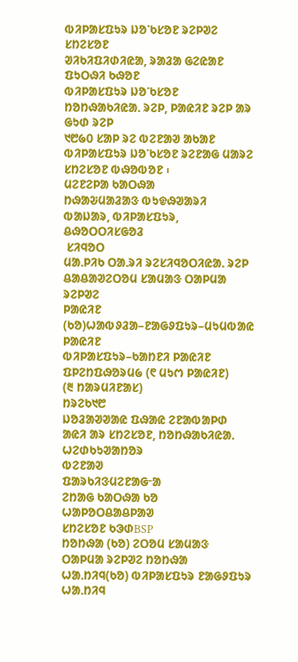ᱵᱤᱞᱟᱥᱯᱩᱨ ᱡᱚᱸᱠᱥᱚᱱ ᱨᱮᱞᱣᱮ ᱥᱴᱮᱥᱚᱱ
ᱣᱤᱠᱤᱯᱤᱰᱤᱭᱟ, ᱨᱟᱲᱟ ᱜᱮᱭᱟᱱ ᱯᱩᱛᱷᱤ ᱠᱷᱚᱱ
ᱵᱤᱞᱟᱥᱯᱩᱨ ᱡᱚᱸᱠᱥᱚᱱ
ᱴᱚᱴᱷᱟᱠᱤᱭᱟᱹ ᱨᱮᱞ, ᱞᱟᱭᱤᱱ ᱨᱮᱞ ᱟᱨ ᱜᱩᱰ ᱨᱮᱞ
᱑᱘᱙᱐ ᱥᱟᱞ ᱨᱮ ᱵᱮᱱᱟᱣ ᱟᱠᱟᱱ ᱵᱤᱞᱟᱥᱯᱩᱨ ᱡᱚᱸᱠᱥᱚᱱ ᱨᱮᱱᱟᱜ ᱢᱟᱨᱮ ᱥᱴᱮᱥᱚᱱ ᱵᱷᱚᱵᱚᱱ ᱾
ᱢᱮᱱᱮᱞᱟ ᱠᱟᱛᱷᱟ
ᱴᱷᱟᱶᱢᱟᱲᱟᱝ ᱵᱩᱫᱷᱣᱟᱨᱤ ᱵᱟᱡᱟᱨ, ᱵᱤᱞᱟᱥᱯᱩᱨ, ᱪᱷᱚᱛᱛᱤᱥᱜᱚᱲ
 ᱥᱤᱧᱚᱛ
ᱢᱟᱹᱞᱤᱠ ᱛᱟᱹᱨᱤ ᱨᱮᱥᱤᱧᱚᱛᱤᱭᱟᱹ ᱨᱮᱞ
ᱪᱟᱪᱟᱣᱮᱛᱚᱢ ᱥᱟᱢᱟᱝ ᱛᱟᱞᱢᱟ ᱨᱮᱞᱣᱮ
ᱞᱟᱭᱤᱱ (ᱠᱚ)ᱦᱟᱵᱽᱲᱟ–ᱱᱟᱜᱽᱯᱩᱨ–ᱢᱩᱢᱵᱟᱭ ᱞᱟᱭᱤᱱ
ᱵᱤᱞᱟᱥᱯᱩᱨ–ᱠᱟᱴᱱᱤ ᱞᱟᱭᱤᱱ
ᱯᱞᱮᱴᱯᱷᱚᱨᱢ᱙ (᱖ ᱢᱩᱬ ᱞᱟᱭᱤᱱ)
(᱓ ᱴᱟᱨᱢᱤᱱᱟᱥ)
ᱴᱨᱮᱠ᱑᱘
ᱡᱚᱲᱟᱣᱣᱟᱭ ᱯᱷᱟᱭ ᱮᱱᱟᱵᱟᱞᱰ ᱟᱭᱤ ᱟᱨ ᱥᱴᱮᱥᱚᱱ, ᱴᱚᱴᱷᱟᱠᱤᱭᱟᱹ ᱦᱮᱰᱠᱩᱣᱟᱴᱚᱨ
ᱵᱮᱱᱟᱣ
ᱯᱟᱨᱠᱤᱝᱢᱮᱱᱟᱜᱼᱟ
ᱮᱴᱟᱜ ᱠᱟᱛᱷᱟ ᱠᱚ
ᱦᱟᱞᱚᱛᱪᱟᱪᱞᱟᱣ
ᱥᱴᱮᱥᱚᱱ ᱠᱳᱰBSP
ᱴᱚᱴᱷᱟ (ᱠᱚ) ᱮᱛᱚᱢ ᱥᱟᱢᱟᱝ ᱛᱟᱞᱢᱟ ᱨᱮᱞᱣᱮ ᱴᱚᱴᱷᱟ
ᱦᱟᱹᱴᱤᱧ(ᱠᱚ) ᱵᱤᱞᱟᱥᱯᱩᱨ ᱱᱟᱜᱽᱯᱩᱨ ᱦᱟᱹᱴᱤᱧ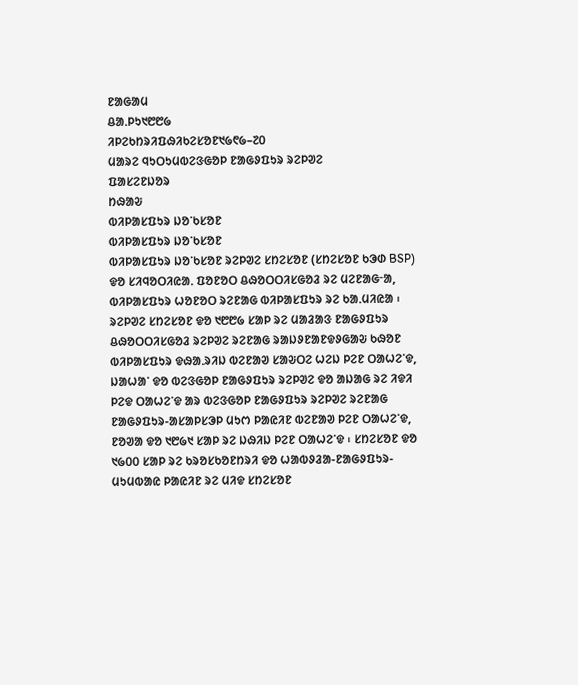ᱱᱟᱜᱟᱢ
ᱪᱟᱹᱞᱩ᱑᱘᱘᱙
ᱤᱞᱮᱠᱴᱨᱤᱯᱷᱤᱠᱮᱥᱚᱱ᱑᱙᱖᱙–᱗᱐
ᱢᱟᱨᱮ ᱧᱩᱛᱩᱢᱵᱮᱝᱜᱚᱞ ᱱᱟᱜᱽᱯᱩᱨ ᱨᱮᱞᱣᱮ
ᱯᱟᱥᱮᱱᱡᱚᱨ
ᱴᱷᱟᱶ
ᱵᱤᱞᱟᱥᱯᱩᱨ ᱡᱚᱸᱠᱥᱚᱱ
ᱵᱤᱞᱟᱥᱯᱩᱨ ᱡᱚᱸᱠᱥᱚᱱ
ᱵᱤᱞᱟᱥᱯᱩᱨ ᱡᱚᱸᱠᱥᱚᱱ ᱨᱮᱞᱣᱮ ᱥᱴᱮᱥᱚᱱ (ᱥᱴᱮᱥᱚᱱ ᱠᱳᱰ BSP) ᱫᱚ ᱥᱤᱧᱚᱛᱤᱭᱟᱹ ᱯᱚᱱᱚᱛ ᱪᱷᱚᱛᱛᱤᱥᱜᱚᱲ ᱨᱮ ᱢᱮᱱᱟᱜᱼᱟ, ᱵᱤᱞᱟᱥᱯᱩᱨ ᱦᱚᱱᱚᱛ ᱨᱮᱱᱟᱜ ᱵᱤᱞᱟᱥᱯᱩᱨ ᱨᱮ ᱠᱟᱹᱢᱤᱭᱟ ᱾
ᱨᱮᱞᱣᱮ ᱥᱴᱮᱥᱚᱱ ᱫᱚ ᱑᱘᱘᱙ ᱥᱟᱞ ᱨᱮ ᱢᱟᱲᱟᱝ ᱱᱟᱜᱽᱯᱩᱨ ᱪᱷᱚᱛᱛᱤᱥᱜᱚᱲ ᱨᱮᱞᱣᱮ ᱨᱮᱱᱟᱜ ᱨᱟᱡᱽᱱᱟᱱᱫᱽᱜᱟᱶ ᱠᱷᱚᱱ ᱵᱤᱞᱟᱥᱯᱩᱨ ᱫᱷᱟᱹᱨᱤᱡ ᱵᱮᱱᱟᱣ ᱥᱟᱶᱛᱮ ᱦᱮᱡ ᱞᱮᱱ ᱛᱟᱦᱮᱸᱫ, ᱡᱟᱦᱟᱸ ᱫᱚ ᱵᱮᱝᱜᱚᱞ ᱱᱟᱜᱽᱯᱩᱨ ᱨᱮᱞᱣᱮ ᱫᱚ ᱟᱡᱟᱜ ᱨᱮ ᱤᱫᱤ ᱞᱮᱫ ᱛᱟᱦᱮᱸᱫ ᱟᱨ ᱵᱮᱝᱜᱚᱞ ᱱᱟᱜᱽᱯᱩᱨ ᱨᱮᱞᱣᱮ ᱨᱮᱱᱟᱜ ᱱᱟᱜᱽᱯᱩᱨ-ᱟᱥᱟᱞᱥᱳᱞ ᱢᱩᱬ ᱞᱟᱭᱤᱱ ᱵᱮᱱᱟᱣ ᱞᱮᱱ ᱛᱟᱦᱮᱸᱫ, ᱱᱚᱣᱟ ᱫᱚ ᱑᱘᱙᱑ ᱥᱟᱞ ᱨᱮ ᱡᱷᱤᱡ ᱞᱮᱱ ᱛᱟᱦᱮᱸᱫ ᱾ ᱥᱴᱮᱥᱚᱱ ᱫᱚ ᱑᱙᱐᱐ ᱥᱟᱞ ᱨᱮ ᱠᱨᱚᱥᱠᱚᱱᱴᱨᱤ ᱫᱚ ᱦᱟᱵᱽᱲᱟ-ᱱᱟᱜᱽᱯᱩᱨ-ᱢᱩᱢᱵᱟᱭ ᱞᱟᱭᱤᱱ ᱨᱮ ᱢᱤᱫ ᱥᱴᱮᱥᱚᱱ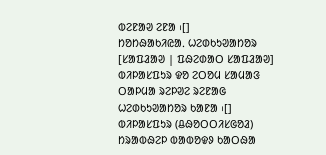ᱵᱮᱱᱟᱣ ᱮᱱᱟ ᱾[]
ᱴᱚᱴᱷᱟᱠᱤᱭᱟᱹ ᱦᱮᱰᱠᱩᱣᱟᱴᱚᱨ
[ᱥᱟᱯᱲᱟᱣ | ᱯᱷᱮᱰᱟᱛ ᱥᱟᱯᱲᱟᱣ]
ᱵᱤᱞᱟᱥᱯᱩᱨ ᱫᱚ ᱮᱛᱚᱢ ᱥᱟᱢᱟᱝ ᱛᱟᱞᱢᱟ ᱨᱮᱞᱣᱮ ᱨᱮᱱᱟᱜ ᱦᱮᱰᱠᱩᱣᱟᱴᱚᱨ ᱠᱟᱱᱟ ᱾[]
ᱵᱤᱞᱟᱥᱯᱩᱨ (ᱪᱷᱚᱛᱛᱤᱥᱜᱚᱲ) ᱴᱨᱟᱵᱷᱮᱞ ᱵᱟᱵᱚᱫᱽ ᱠᱟᱛᱷᱟ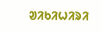ᱣᱤᱠᱤᱦᱤᱨᱤ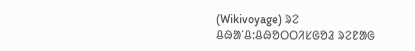(Wikivoyage) ᱨᱮ
ᱪᱷᱟᱸᱪ:ᱪᱷᱚᱛᱛᱤᱥᱜᱚᱲ ᱨᱮᱱᱟᱜ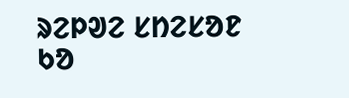ᱨᱮᱞᱣᱮ ᱥᱴᱮᱥᱚᱱ ᱠᱚ